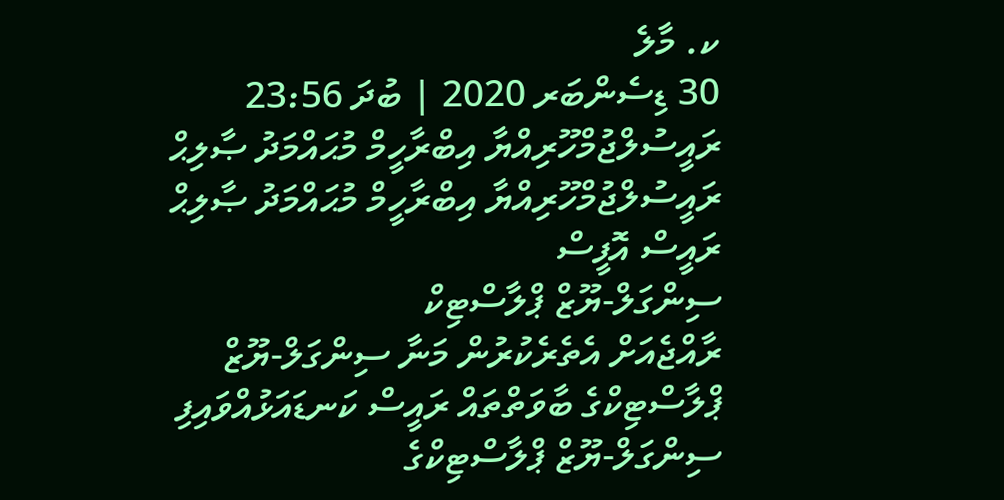ކ. މާލެ
30 ޑިސެންބަރ 2020 | ބުދަ 23:56
ރައީސުލްޖުމްހޫރިއްޔާ އިބްރާހީމް މުޙައްމަދު ޞާލިޙް
ރައީސުލްޖުމްހޫރިއްޔާ އިބްރާހީމް މުޙައްމަދު ޞާލިޙް
ރައީސް އޮފީސް
ސިންގަލް-ޔޫޒް ޕްލާސްޓިކް
ރާއްޖެއަށް އެތެރެކުރުން މަނާ ސިންގަލް-ޔޫޒް ޕްލާސްޓިކްގެ ބާވަތްތައް ރައީސް ކަނޑައަޅުއްވައިފި
ސިންގަލް-ޔޫޒް ޕްލާސްޓިކްގެ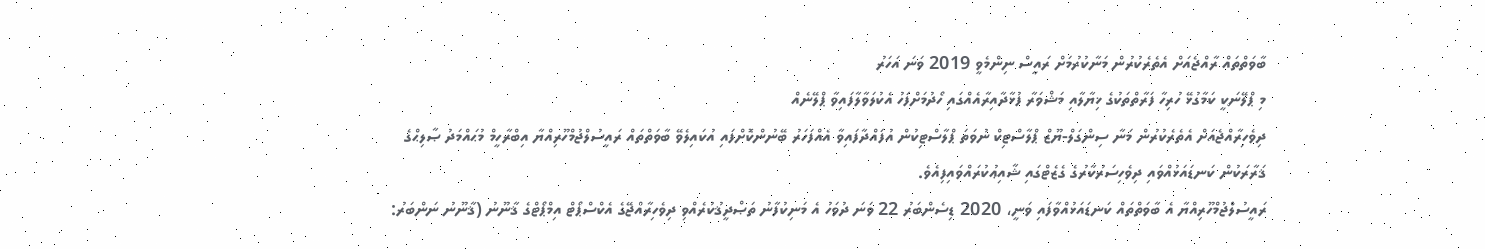ބާވަތްތައް ރާއްޖެއަށް އެތެރެކުރުން މަނާކުރުމަށް ރައީސް ނިންމެވީ 2019 ވަނަ އަހަރު
މި ޕްލޭނަކީ ކަމާގުޅޭ ހުރިހާ ފަރާތްތަކުގެ ޚިޔާލާއި މަޝްވަރާ ފުޅާދާއިރާއެއްގައި ހޯދުމަށްފަހު އެކުލަވާލާފައިވާ ޕްލޭނެއް
ދިވެހިރާއްޖެއަށް އެތެރެކުރުން މަނާ ސިންގަލް-ޔޫޒް ޕްލާސްޓިކް ނުވަތަ ޕްލާސްޓިކުން އުފައްދާފައިވާ އެއްފަހަރު ބޭނުންކޮށްފައި އުކައިލެވޭ ބާވަތްތައް ރައީސުލްޖުމްހޫރިއްޔާ އިބްރާހީމް މުޙައްމަދު ޞާލިޙްގެ ޤަރާރަކުން ކަނޑައަޅުއްވައި ދިވެހިސަރުކާރުގެ ގެޒެޓްގައި ޝާއިޢުކުރައްވައިފިއެވެ.
ރައީސުލްޖުމްހޫރިއްޔާ އެ ބާވަތްތައް ކަނޑައަޅުއްވާފައި ވަނީ، 2020 ޑިސެންބަރު 22 ވަނަ ދުވަހު އެ މަނިކުފާނު ތަޞްދީޤުކުރެއްވި ދިވެހިރާއްޖޭގެ އެކްސްޕޯޓް އިމްޕޯޓްގެ ޤާނޫނު (ޤާނޫނު ނަންބަރު: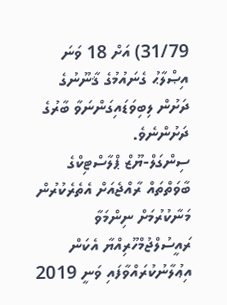31/79) އަށް 18 ވަނަ އިޞްލާޙު ގެނައުމުގެ ޤާނޫނުގެ ދަށުން ލިބިވަޑައިގަންނަވާ ބާރުގެ ދަށުންނެވެ.
ސިންގަލް-ޔޫޒް ޕްލާސްޓިކްގެ ބާވަތްތައް ރާއްޖެއަށް އެތެރެކުރުން މަނާކުރުމަށް ނިންމަވާ ރައީސުލްޖުމްހޫރިއްޔާ އެކަން އިޢުލާނުކުރައްވާފައި ވަނީ 2019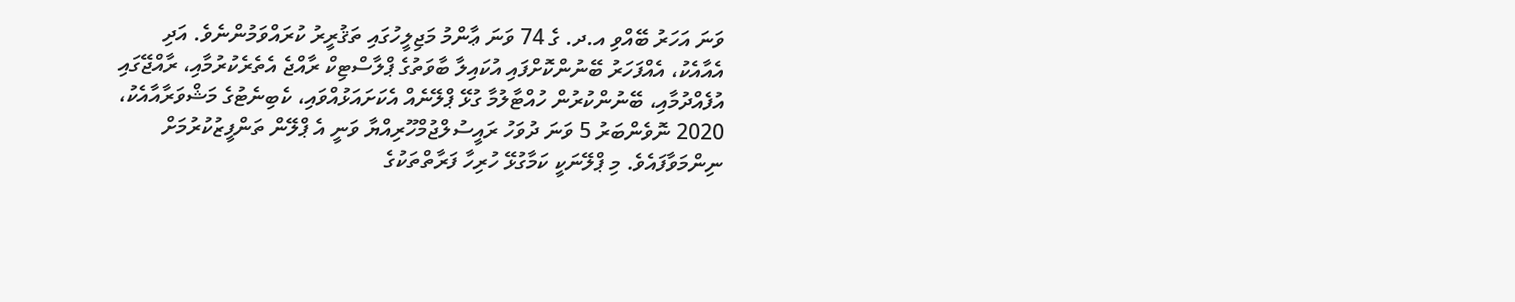ވަނަ އަހަރު ބޭއްވި އ.ދ. ގެ 74 ވަނަ ޢާންމު މަޖިލީހުގައި ތަޤުރީރު ކުރައްވަމުންނެވެ. އަދި އެއާއެކު، އެއްފަހަރު ބޭނުންކޮށްފައި އުކައިލާ ބާވަތުގެ ޕްލާސްޓިކް ރާއްޖެ އެތެރެކުރުމާއި، ރާއްޖޭގައި އުފެއްދުމާއި، ބޭނުންކުރުން ހުއްޓާލުމާ ގުޅޭ ޕްލޭނެއް އެކަށައަޅުއްވައި، ކެބިނެޓުގެ މަޝްވަރާއާއެކު، 2020 ނޮވެންބަރު 5 ވަނަ ދުވަހު ރައީސުލްޖުމްހޫރިއްޔާ ވަނީ އެ ޕްލޭން ތަންފީޒުކުރުމަށް ނިންމަވާފައެވެ. މި ޕްލޭނަކީ ކަމާގުޅޭ ހުރިހާ ފަރާތްތަކުގެ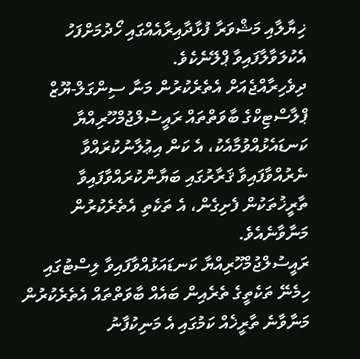ޚިޔާލާއި މަޝްވަރާ ފުޅާދާއިރާއެއްގައި ހޯދުމަށްފަހު އެކުލަވާލާފައިވާ ޕްލޭނެކެވެ.
ދިވެހިރާއްޖެއަށް އެތެރެކުރުން މަނާ ސިންގަލް-ޔޫޒް ޕްލާސްޓިކްގެ ބާވަތްތައް ރައީސުލްޖުމްހޫރިއްޔާ ކަނޑައެޅުއްވުމާއެކު، އެ ކަން އިޢުލާނުކުރައްވާ ނެރުއްވާފައިވާ ޤަރާރުގައި ބަޔާންކުރައްވާފައިވާ ތާރީޚުތަކުން ފެށިގެން، އެ ތަކެތި އެތެރެކުރުން މަނާވާނެއެވެ.
ރައީސުލްޖުމްހޫރިއްޔާ ކަނޑައަޅުއްވާފައިވާ ލިސްޓުގައި ހިމެނޭ ތަކެތީގެ ތެރެއިން ބައެއް ބާވަތްތައް އެތެރެކުރުން މަނާވާނެ ތާރީޚެއް ކަމުގައި އެ މަނިކުފާނު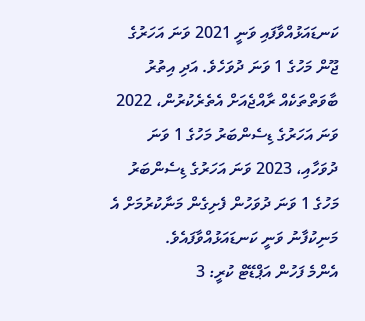ކަނޑައަޅުއްވާފައި ވަނީ 2021 ވަނަ އަހަރުގެ ޖޫން މަހުގެ 1 ވަނަ ދުވަހެވެ. އަދި އިތުރު ބާވަތްތަކެއް ރާއްޖެއަށް އެތެރެކުރުން، 2022 ވަނަ އަހަރުގެ ޑިސެންބަރު މަހުގެ 1 ވަނަ ދުވަހާއި، 2023 ވަނަ އަހަރުގެ ޑިސެންބަރު މަހުގެ 1 ވަނަ ދުވަހުން ފެށިގެން މަނާކުރުމަށް އެ މަނިކުފާނު ވަނީ ކަނޑައަޅުއްވާފައެވެ.
އެންމެ ފަހުން އަޕްޑޭޓް ކުރީ: 3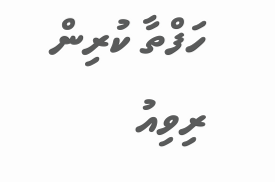ހަފްތާ ކުރިން
ރިވިއު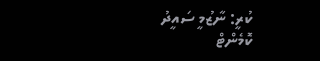ކުރީ: ނާޒުމީ ސައީދު
ކޮމެންޓް